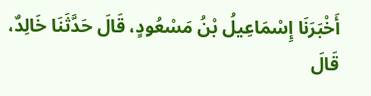أَخْبَرَنَا إِسْمَاعِيلُ بْنُ مَسْعُودٍ، قَالَ حَدَّثَنَا خَالِدٌ، قَالَ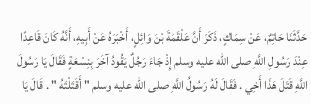حَدَّثَنَا حَاتِمٌ، عَنْ سِمَاكٍ، ذَكَرَ أَنَّ عَلْقَمَةَ بْنَ وَائِلٍ، أَخْبَرَهُ عَنْ أَبِيهِ، أَنَّهُ كَانَ قَاعِدًا عِنْدَ رَسُولِ اللَّهِ صلى الله عليه وسلم إِذْ جَاءَ رَجُلٌ يَقُودُ آخَرَ بِنِسْعَةٍ فَقَالَ يَا رَسُولَ اللَّهِ قَتَلَ هَذَا أَخِي . فَقَالَ لَهُ رَسُولُ اللَّهِ صلى الله عليه وسلم " أَقَتَلْتَهُ " . قَالَ يَا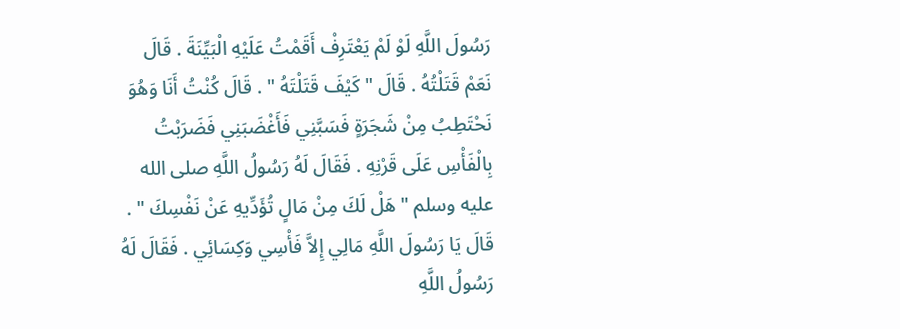رَسُولَ اللَّهِ لَوْ لَمْ يَعْتَرِفْ أَقَمْتُ عَلَيْهِ الْبَيِّنَةَ . قَالَ نَعَمْ قَتَلْتُهُ . قَالَ " كَيْفَ قَتَلْتَهُ " . قَالَ كُنْتُ أَنَا وَهُوَ نَحْتَطِبُ مِنْ شَجَرَةٍ فَسَبَّنِي فَأَغْضَبَنِي فَضَرَبْتُ بِالْفَأْسِ عَلَى قَرْنِهِ . فَقَالَ لَهُ رَسُولُ اللَّهِ صلى الله عليه وسلم " هَلْ لَكَ مِنْ مَالٍ تُؤَدِّيهِ عَنْ نَفْسِكَ " . قَالَ يَا رَسُولَ اللَّهِ مَالِي إِلاَّ فَأْسِي وَكِسَائِي . فَقَالَ لَهُ رَسُولُ اللَّهِ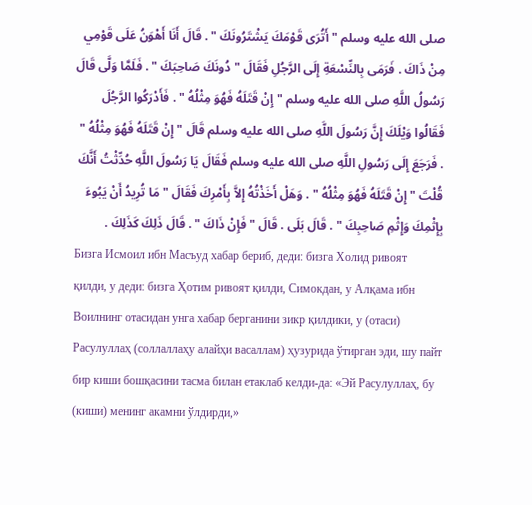صلى الله عليه وسلم " أَتُرَى قَوْمَكَ يَشْتَرُونَكَ " . قَالَ أَنَا أَهْوَنُ عَلَى قَوْمِي مِنْ ذَاكَ . فَرَمَى بِالنِّسْعَةِ إِلَى الرَّجُلِ فَقَالَ " دُونَكَ صَاحِبَكَ " . فَلَمَّا وَلَّى قَالَ رَسُولُ اللَّهِ صلى الله عليه وسلم " إِنْ قَتَلَهُ فَهُوَ مِثْلُهُ " . فَأَدْرَكُوا الرَّجُلَ فَقَالُوا وَيْلَكَ إِنَّ رَسُولَ اللَّهِ صلى الله عليه وسلم قَالَ " إِنْ قَتَلَهُ فَهُوَ مِثْلُهُ " . فَرَجَعَ إِلَى رَسُولِ اللَّهِ صلى الله عليه وسلم فَقَالَ يَا رَسُولَ اللَّهِ حُدِّثْتُ أَنَّكَ قُلْتَ " إِنْ قَتَلَهُ فَهُوَ مِثْلُهُ " . وَهَلْ أَخَذْتُهُ إِلاَّ بِأَمْرِكَ فَقَالَ " مَا تُرِيدُ أَنْ يَبُوءَ بِإِثْمِكَ وَإِثْمِ صَاحِبِكَ " . قَالَ بَلَى . قَالَ " فَإِنْ ذَاكَ " . قَالَ ذَلِكَ كَذَلِكَ .
Бизга Исмоил ибн Масъуд хабар бериб, деди: бизга Холид ривоят қилди, у деди: бизга Ҳотим ривоят қилди, Симокдан, у Алқама ибн Воилнинг отасидан унга хабар берганини зикр қилдики, у (отаси) Расулуллаҳ (соллаллаҳу алайҳи васаллам) ҳузурида ўтирган эди, шу пайт бир киши бошқасини тасма билан етаклаб келди-да: «Эй Расулуллаҳ, бу (киши) менинг акамни ўлдирди,»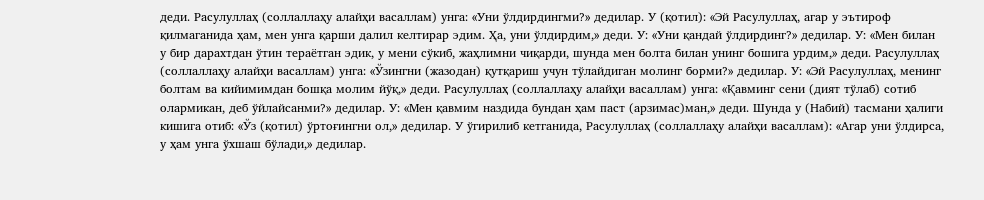деди. Расулуллаҳ (соллаллаҳу алайҳи васаллам) унга: «Уни ўлдирдингми?» дедилар. У (қотил): «Эй Расулуллаҳ, агар у эътироф қилмаганида ҳам, мен унга қарши далил келтирар эдим. Ҳа, уни ўлдирдим,» деди. У: «Уни қандай ўлдирдинг?» дедилар. У: «Мен билан у бир дарахтдан ўтин тераётган эдик, у мени сўкиб, жаҳлимни чиқарди, шунда мен болта билан унинг бошига урдим,» деди. Расулуллаҳ (соллаллаҳу алайҳи васаллам) унга: «Ўзингни (жазодан) қутқариш учун тўлайдиган молинг борми?» дедилар. У: «Эй Расулуллаҳ, менинг болтам ва кийимимдан бошқа молим йўқ,» деди. Расулуллаҳ (соллаллаҳу алайҳи васаллам) унга: «Қавминг сени (дият тўлаб) сотиб олармикан, деб ўйлайсанми?» дедилар. У: «Мен қавмим наздида бундан ҳам паст (арзимас)ман,» деди. Шунда у (Набий) тасмани ҳалиги кишига отиб: «Ўз (қотил) ўртоғингни ол,» дедилар. У ўгирилиб кетганида, Расулуллаҳ (соллаллаҳу алайҳи васаллам): «Агар уни ўлдирса, у ҳам унга ўхшаш бўлади,» дедилар.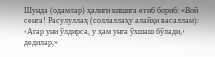Шунда (одамлар) ҳалиги кишига етиб бориб: «Вой сенга! Расулуллаҳ (соллаллаҳу алайҳи васаллам): ‹Агар уни ўлдирса, у ҳам унга ўхшаш бўлади,› дедилар,»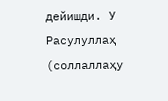дейишди. У Расулуллаҳ (соллаллаҳу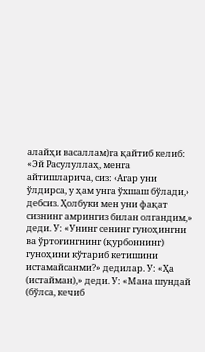алайҳи васаллам)га қайтиб келиб: «Эй Расулуллаҳ, менга айтишларича, сиз: ‹Агар уни ўлдирса, у ҳам унга ўхшаш бўлади,› дебсиз. Ҳолбуки мен уни фақат сизнинг амрингиз билан олгандим,» деди. У: «Унинг сенинг гуноҳингни ва ўртоғингнинг (қурбоннинг) гуноҳини кўтариб кетишини истамайсанми?» дедилар. У: «Ҳа (истайман),» деди. У: «Мана шундай (бўлса, кечиб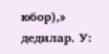юбор),» дедилар. У: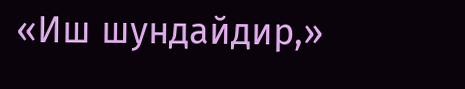«Иш шундайдир,»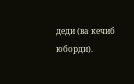деди (ва кечиб юборди).